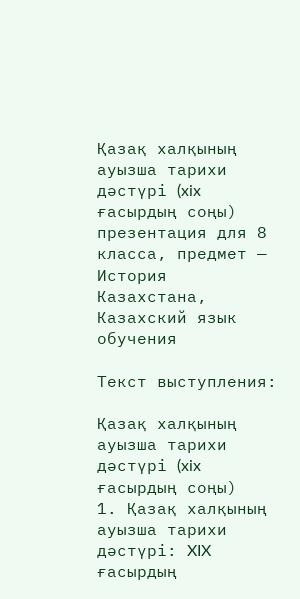Қазақ халқының ауызша тарихи дәстүрі (xix ғасырдың соңы) презентация для 8 класса, предмет — История Казахстана, Казахский язык обучения

Текст выступления:

Қазақ халқының ауызша тарихи дәстүрі (xix ғасырдың соңы)
1. Қазақ халқының ауызша тарихи дәстүрі: XIX ғасырдың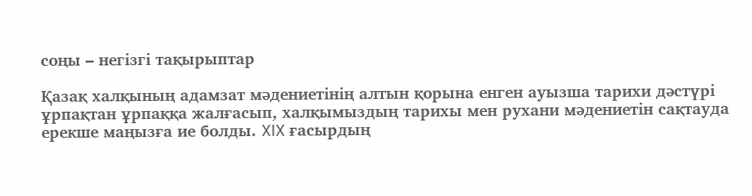соңы – негізгі тақырыптар

Қазақ халқының адамзат мәдениетінің алтын қорына енген ауызша тарихи дәстүрі ұрпақтан ұрпаққа жалғасып, халқымыздың тарихы мен рухани мәдениетін сақтауда ерекше маңызға ие болды. XIX ғасырдың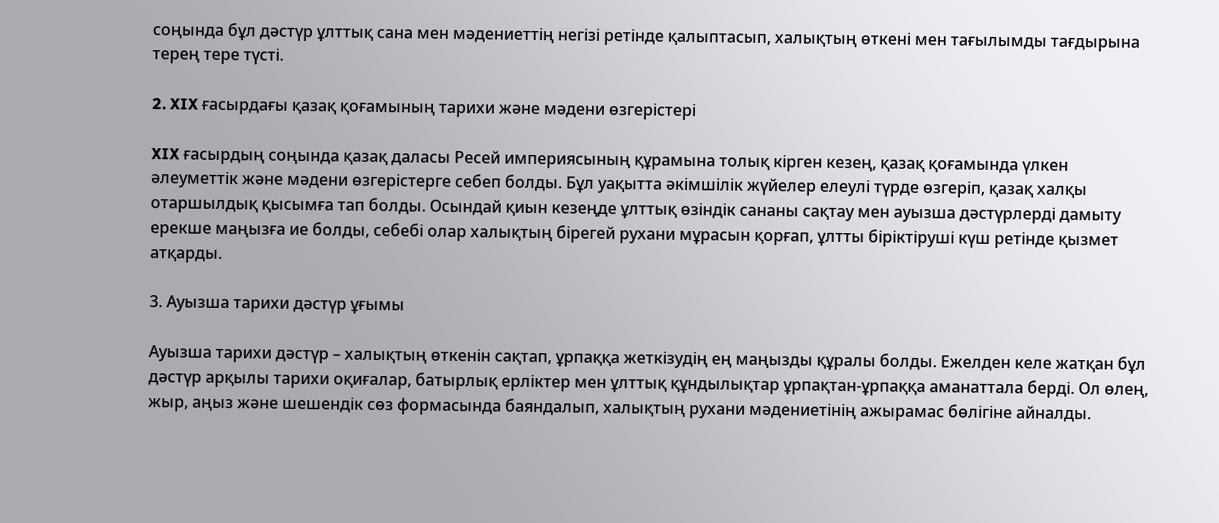соңында бұл дәстүр ұлттық сана мен мәдениеттің негізі ретінде қалыптасып, халықтың өткені мен тағылымды тағдырына терең тере түсті.

2. XIX ғасырдағы қазақ қоғамының тарихи және мәдени өзгерістері

XIX ғасырдың соңында қазақ даласы Ресей империясының құрамына толық кірген кезең, қазақ қоғамында үлкен әлеуметтік және мәдени өзгерістерге себеп болды. Бұл уақытта әкімшілік жүйелер елеулі түрде өзгеріп, қазақ халқы отаршылдық қысымға тап болды. Осындай қиын кезеңде ұлттық өзіндік сананы сақтау мен ауызша дәстүрлерді дамыту ерекше маңызға ие болды, себебі олар халықтың бірегей рухани мұрасын қорғап, ұлтты біріктіруші күш ретінде қызмет атқарды.

3. Ауызша тарихи дәстүр ұғымы

Ауызша тарихи дәстүр – халықтың өткенін сақтап, ұрпаққа жеткізудің ең маңызды құралы болды. Ежелден келе жатқан бұл дәстүр арқылы тарихи оқиғалар, батырлық ерліктер мен ұлттық құндылықтар ұрпақтан-ұрпаққа аманаттала берді. Ол өлең, жыр, аңыз және шешендік сөз формасында баяндалып, халықтың рухани мәдениетінің ажырамас бөлігіне айналды.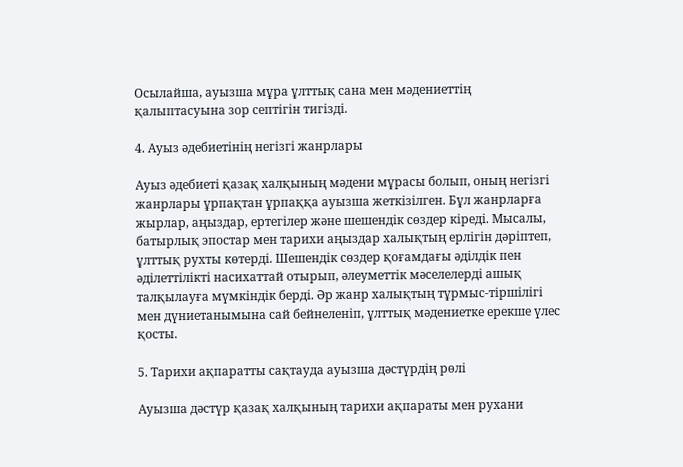Осылайша, ауызша мұра ұлттық сана мен мәдениеттің қалыптасуына зор септігін тигізді.

4. Ауыз әдебиетінің негізгі жанрлары

Ауыз әдебиеті қазақ халқының мәдени мұрасы болып, оның негізгі жанрлары ұрпақтан ұрпаққа ауызша жеткізілген. Бұл жанрларға жырлар, аңыздар, ертегілер және шешендік сөздер кіреді. Мысалы, батырлық эпостар мен тарихи аңыздар халықтың ерлігін дәріптеп, ұлттық рухты көтерді. Шешендік сөздер қоғамдағы әділдік пен әділеттілікті насихаттай отырып, әлеуметтік мәселелерді ашық талқылауға мүмкіндік берді. Әр жанр халықтың тұрмыс-тіршілігі мен дүниетанымына сай бейнеленіп, ұлттық мәдениетке ерекше үлес қосты.

5. Тарихи ақпаратты сақтауда ауызша дәстүрдің рөлі

Ауызша дәстүр қазақ халқының тарихи ақпараты мен рухани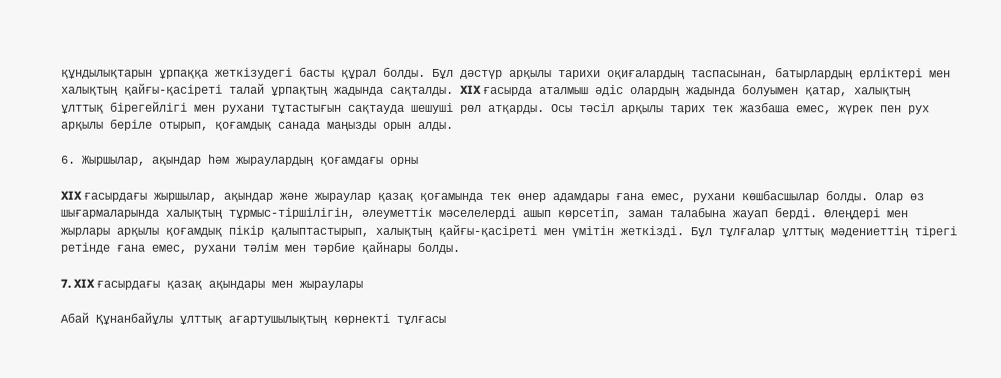құндылықтарын ұрпаққа жеткізудегі басты құрал болды. Бұл дәстүр арқылы тарихи оқиғалардың таспасынан, батырлардың ерліктері мен халықтың қайғы-қасіреті талай ұрпақтың жадында сақталды. XIX ғасырда аталмыш әдіс олардың жадында болуымен қатар, халықтың ұлттық бірегейлігі мен рухани тұтастығын сақтауда шешуші рөл атқарды. Осы тәсіл арқылы тарих тек жазбаша емес, жүрек пен рух арқылы беріле отырып, қоғамдық санада маңызды орын алды.

6. Жыршылар, ақындар һәм жыраулардың қоғамдағы орны

XIX ғасырдағы жыршылар, ақындар және жыраулар қазақ қоғамында тек өнер адамдары ғана емес, рухани көшбасшылар болды. Олар өз шығармаларында халықтың тұрмыс-тіршілігін, әлеуметтік мәселелерді ашып көрсетіп, заман талабына жауап берді. Өлеңдері мен жырлары арқылы қоғамдық пікір қалыптастырып, халықтың қайғы-қасіреті мен үмітін жеткізді. Бұл тұлғалар ұлттық мәдениеттің тірегі ретінде ғана емес, рухани тәлім мен тәрбие қайнары болды.

7. XIX ғасырдағы қазақ ақындары мен жыраулары

Абай Құнанбайұлы ұлттық ағартушылықтың көрнекті тұлғасы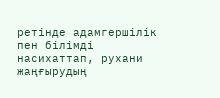ретінде адамгершілік пен білімді насихаттап, рухани жаңғырудың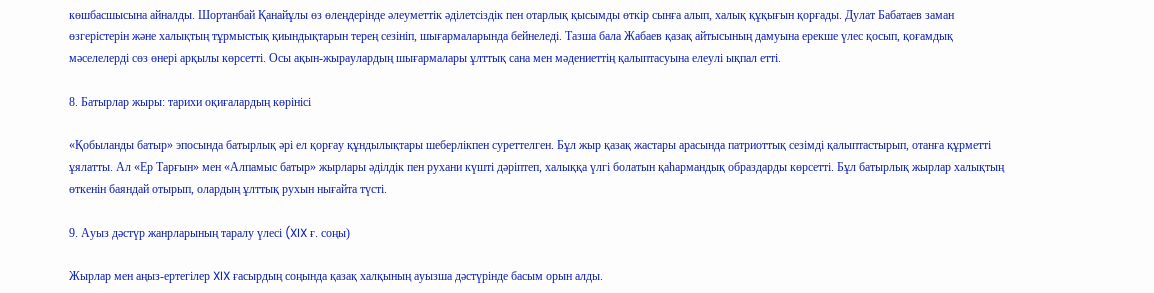көшбасшысына айналды. Шортанбай Қанайұлы өз өлеңдерінде әлеуметтік әділетсіздік пен отарлық қысымды өткір сынға алып, халық құқығын қорғады. Дулат Бабатаев заман өзгерістерін және халықтың тұрмыстық қиындықтарын терең сезініп, шығармаларында бейнеледі. Тазша бала Жабаев қазақ айтысының дамуына ерекше үлес қосып, қоғамдық мәселелерді сөз өнері арқылы көрсетті. Осы ақын-жыраулардың шығармалары ұлттық сана мен мәдениеттің қалыптасуына елеулі ықпал етті.

8. Батырлар жыры: тарихи оқиғалардың көрінісі

«Қобыланды батыр» эпосында батырлық әрі ел қорғау құндылықтары шеберлікпен суреттелген. Бұл жыр қазақ жастары арасында патриоттық сезімді қалыптастырып, отанға құрметті ұялатты. Ал «Ер Тарғын» мен «Алпамыс батыр» жырлары әділдік пен рухани күшті дәріптеп, халыққа үлгі болатын қаһармандық образдарды көрсетті. Бұл батырлық жырлар халықтың өткенін баяндай отырып, олардың ұлттық рухын нығайта түсті.

9. Ауыз дәстүр жанрларының таралу үлесі (XIX ғ. соңы)

Жырлар мен аңыз-ертегілер XIX ғасырдың соңында қазақ халқының ауызша дәстүрінде басым орын алды.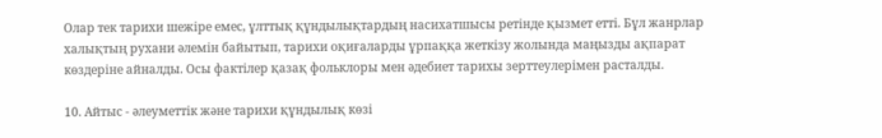Олар тек тарихи шежіре емес, ұлттық құндылықтардың насихатшысы ретінде қызмет етті. Бұл жанрлар халықтың рухани әлемін байытып, тарихи оқиғаларды ұрпаққа жеткізу жолында маңызды ақпарат көздеріне айналды. Осы фактілер қазақ фольклоры мен әдебиет тарихы зерттеулерімен расталды.

10. Айтыс - әлеуметтік және тарихи құндылық көзі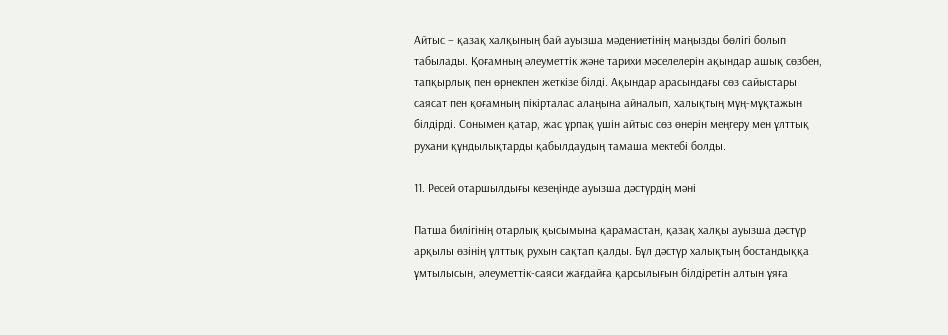Айтыс – қазақ халқының бай ауызша мәдениетінің маңызды бөлігі болып табылады. Қоғамның әлеуметтік және тарихи мәселелерін ақындар ашық сөзбен, тапқырлық пен өрнекпен жеткізе білді. Ақындар арасындағы сөз сайыстары саясат пен қоғамның пікірталас алаңына айналып, халықтың мұң-мұқтажын білдірді. Сонымен қатар, жас ұрпақ үшін айтыс сөз өнерін меңгеру мен ұлттық рухани құндылықтарды қабылдаудың тамаша мектебі болды.

11. Ресей отаршылдығы кезеңінде ауызша дәстүрдің мәні

Патша билігінің отарлық қысымына қарамастан, қазақ халқы ауызша дәстүр арқылы өзінің ұлттық рухын сақтап қалды. Бұл дәстүр халықтың бостандыққа ұмтылысын, әлеуметтік-саяси жағдайға қарсылығын білдіретін алтын ұяға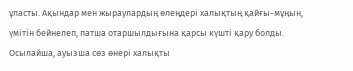ұласты. Ақындар мен жыраулардың өлеңдері халықтың қайғы-мұңын, үмітін бейнелеп, патша отаршылдығына қарсы күшті қару болды. Осылайша, ауызша сөз өнері халықты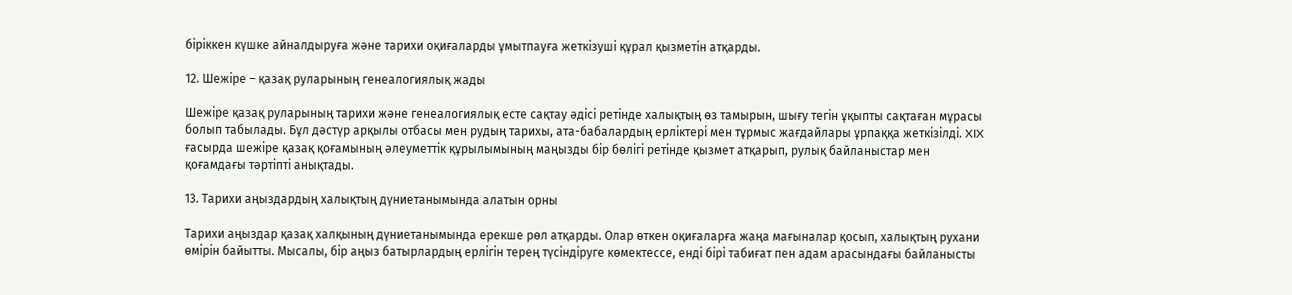біріккен күшке айналдыруға және тарихи оқиғаларды ұмытпауға жеткізуші құрал қызметін атқарды.

12. Шежіре – қазақ руларының генеалогиялық жады

Шежіре қазақ руларының тарихи және генеалогиялық есте сақтау әдісі ретінде халықтың өз тамырын, шығу тегін ұқыпты сақтаған мұрасы болып табылады. Бұл дәстүр арқылы отбасы мен рудың тарихы, ата-бабалардың ерліктері мен тұрмыс жағдайлары ұрпаққа жеткізілді. XIX ғасырда шежіре қазақ қоғамының әлеуметтік құрылымының маңызды бір бөлігі ретінде қызмет атқарып, рулық байланыстар мен қоғамдағы тәртіпті анықтады.

13. Тарихи аңыздардың халықтың дүниетанымында алатын орны

Тарихи аңыздар қазақ халқының дүниетанымында ерекше рөл атқарды. Олар өткен оқиғаларға жаңа мағыналар қосып, халықтың рухани өмірін байытты. Мысалы, бір аңыз батырлардың ерлігін терең түсіндіруге көмектессе, енді бірі табиғат пен адам арасындағы байланысты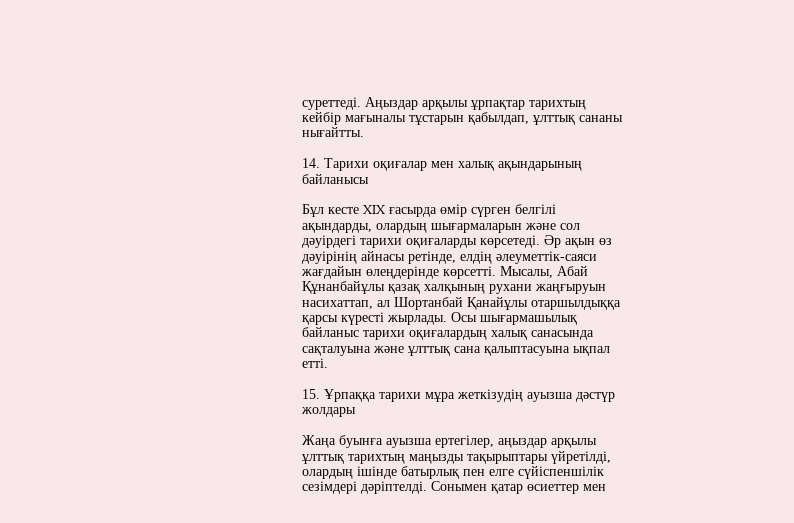суреттеді. Аңыздар арқылы ұрпақтар тарихтың кейбір мағыналы тұстарын қабылдап, ұлттық сананы нығайтты.

14. Тарихи оқиғалар мен халық ақындарының байланысы

Бұл кесте XIX ғасырда өмір сүрген белгілі ақындарды, олардың шығармаларын және сол дәуірдегі тарихи оқиғаларды көрсетеді. Әр ақын өз дәуірінің айнасы ретінде, елдің әлеуметтік-саяси жағдайын өлеңдерінде көрсетті. Мысалы, Абай Құнанбайұлы қазақ халқының рухани жаңғыруын насихаттап, ал Шортанбай Қанайұлы отаршылдыққа қарсы күресті жырлады. Осы шығармашылық байланыс тарихи оқиғалардың халық санасында сақталуына және ұлттық сана қалыптасуына ықпал етті.

15. Ұрпаққа тарихи мұра жеткізудің ауызша дәстүр жолдары

Жаңа буынға ауызша ертегілер, аңыздар арқылы ұлттық тарихтың маңызды тақырыптары үйретілді, олардың ішінде батырлық пен елге сүйіспеншілік сезімдері дәріптелді. Сонымен қатар өсиеттер мен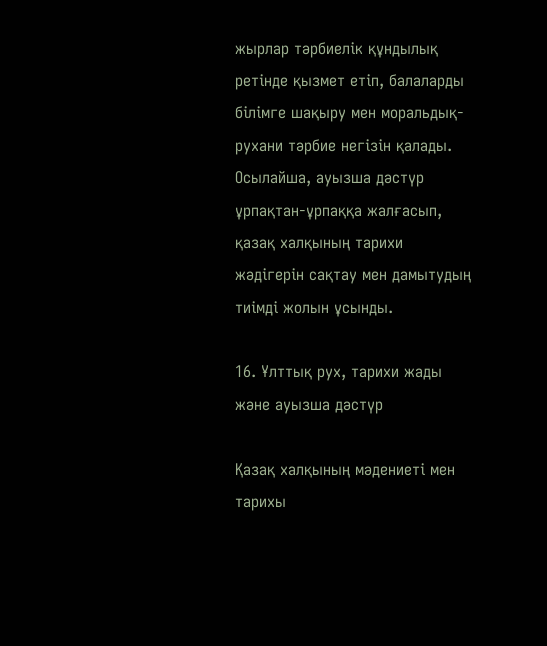жырлар тәрбиелік құндылық ретінде қызмет етіп, балаларды білімге шақыру мен моральдық-рухани тәрбие негізін қалады. Осылайша, ауызша дәстүр ұрпақтан-ұрпаққа жалғасып, қазақ халқының тарихи жәдігерін сақтау мен дамытудың тиімді жолын ұсынды.

16. Ұлттық рух, тарихи жады және ауызша дәстүр

Қазақ халқының мәдениеті мен тарихы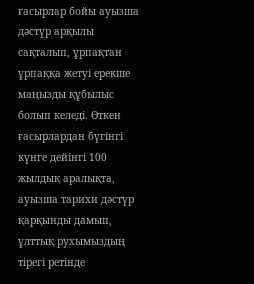ғасырлар бойы ауызша дәстүр арқылы сақталып, ұрпақтан ұрпаққа жетуі ерекше маңызды құбылыс болып келеді. Өткен ғасырлардан бүгінгі күнге дейінгі 100 жылдық аралықта, ауызша тарихи дәстүр қарқынды дамып, ұлттық рухымыздың тірегі ретінде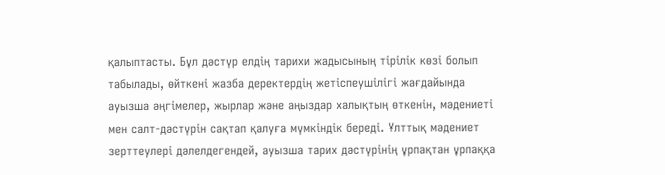қалыптасты. Бұл дәстүр елдің тарихи жадысының тірілік көзі болып табылады, өйткені жазба деректердің жетіспеушілігі жағдайында ауызша әңгімелер, жырлар және аңыздар халықтың өткенін, мәдениеті мен салт-дәстүрін сақтап қалуға мүмкіндік береді. Ұлттық мәдениет зерттеулері дәлелдегендей, ауызша тарих дәстүрінің ұрпақтан ұрпаққа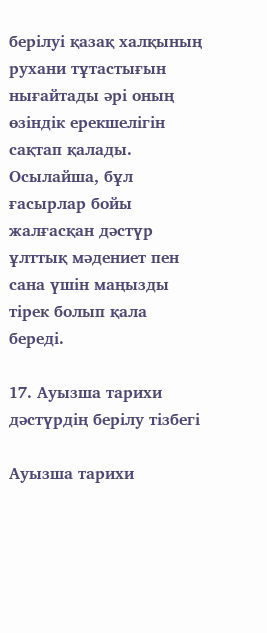берілуі қазақ халқының рухани тұтастығын нығайтады әрі оның өзіндік ерекшелігін сақтап қалады. Осылайша, бұл ғасырлар бойы жалғасқан дәстүр ұлттық мәдениет пен сана үшін маңызды тірек болып қала береді.

17. Ауызша тарихи дәстүрдің берілу тізбегі

Ауызша тарихи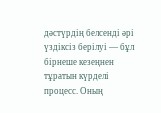дәстүрдің белсенді әрі үздіксіз берілуі — бұл бірнеше кезеңнен тұратын күрделі процесс. Оның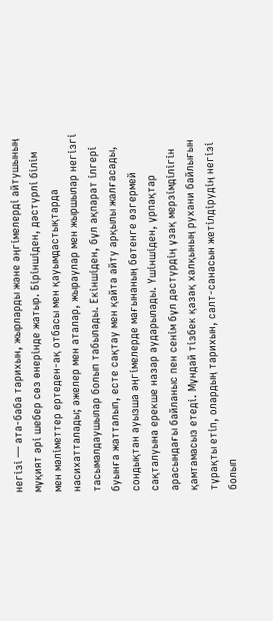негізі — ата-баба тарихын, жырларды және әңгімелерді айтушының мұқият әрі шебер сөз өнерінде жатыр. Біріншіден, дәстүрлі білім мен мәліметтер ертеден-ақ отбасы мен қауымдастықтарда насихатталады; әжелер мен аталар, жыраулар мен жыршылар негізгі тасымалдаушылар болып табылады. Екіншіден, бұл ақпарат ілгері буынға жатталып, есте сақтау мен қайта айту арқылы жалғасады, сондықтан ауызша әңгімелерде мағынаның бөтенге өзгермей сақталуына ерекше назар аударылады. Үшіншіден, ұрпақтар арасындағы байланыс пен сенім бұл дәстүрдің ұзақ мерзімділігін қамтамасыз етеді. Мұндай тізбек қазақ халқының рухани байлығын тұрақты етіп, олардың тарихын, салт-санасын жетілдірудің негізі болып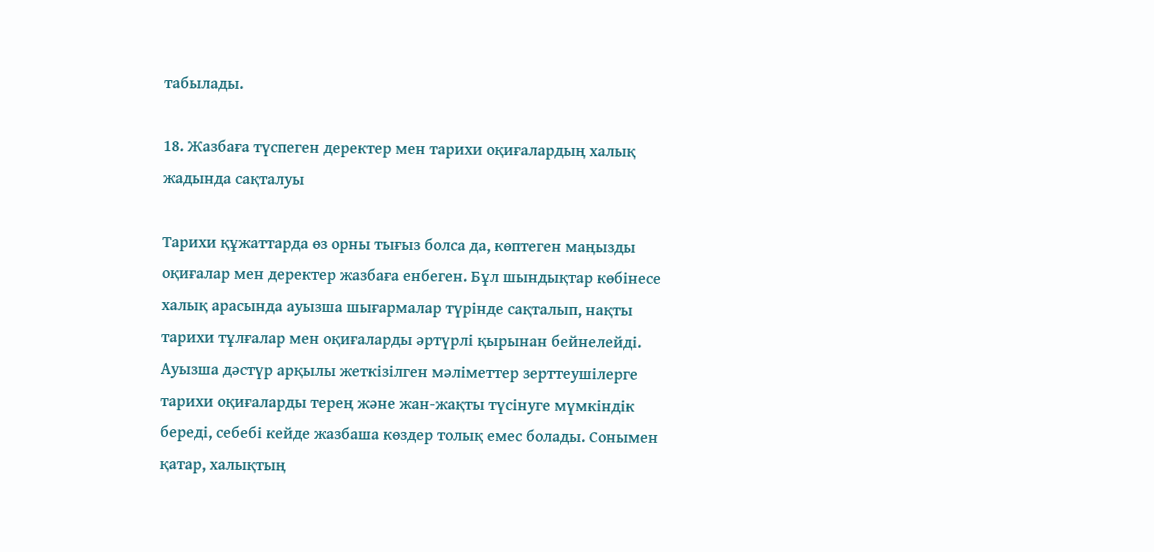табылады.

18. Жазбаға түспеген деректер мен тарихи оқиғалардың халық жадында сақталуы

Тарихи құжаттарда өз орны тығыз болса да, көптеген маңызды оқиғалар мен деректер жазбаға енбеген. Бұл шындықтар көбінесе халық арасында ауызша шығармалар түрінде сақталып, нақты тарихи тұлғалар мен оқиғаларды әртүрлі қырынан бейнелейді. Ауызша дәстүр арқылы жеткізілген мәліметтер зерттеушілерге тарихи оқиғаларды терең және жан-жақты түсінуге мүмкіндік береді, себебі кейде жазбаша көздер толық емес болады. Сонымен қатар, халықтың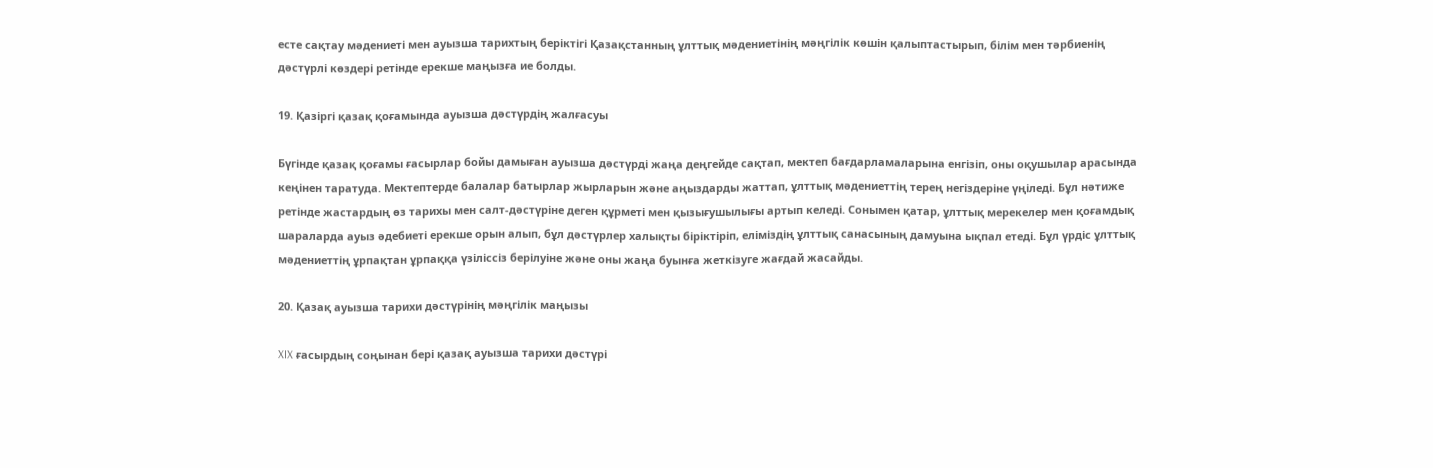есте сақтау мәдениеті мен ауызша тарихтың беріктігі Қазақстанның ұлттық мәдениетінің мәңгілік көшін қалыптастырып, білім мен тәрбиенің дәстүрлі көздері ретінде ерекше маңызға ие болды.

19. Қазіргі қазақ қоғамында ауызша дәстүрдің жалғасуы

Бүгінде қазақ қоғамы ғасырлар бойы дамыған ауызша дәстүрді жаңа деңгейде сақтап, мектеп бағдарламаларына енгізіп, оны оқушылар арасында кеңінен таратуда. Мектептерде балалар батырлар жырларын және аңыздарды жаттап, ұлттық мәдениеттің терең негіздеріне үңіледі. Бұл нәтиже ретінде жастардың өз тарихы мен салт-дәстүріне деген құрметі мен қызығушылығы артып келеді. Сонымен қатар, ұлттық мерекелер мен қоғамдық шараларда ауыз әдебиеті ерекше орын алып, бұл дәстүрлер халықты біріктіріп, еліміздің ұлттық санасының дамуына ықпал етеді. Бұл үрдіс ұлттық мәдениеттің ұрпақтан ұрпаққа үзіліссіз берілуіне және оны жаңа буынға жеткізуге жағдай жасайды.

20. Қазақ ауызша тарихи дәстүрінің мәңгілік маңызы

XIX ғасырдың соңынан бері қазақ ауызша тарихи дәстүрі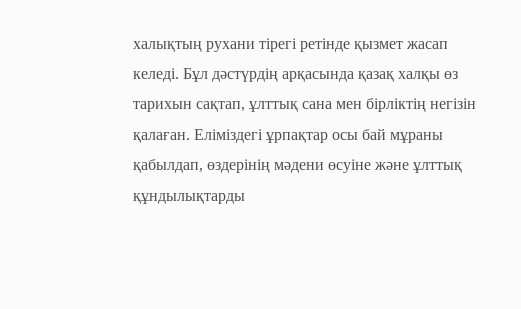халықтың рухани тірегі ретінде қызмет жасап келеді. Бұл дәстүрдің арқасында қазақ халқы өз тарихын сақтап, ұлттық сана мен бірліктің негізін қалаған. Еліміздегі ұрпақтар осы бай мұраны қабылдап, өздерінің мәдени өсуіне және ұлттық құндылықтарды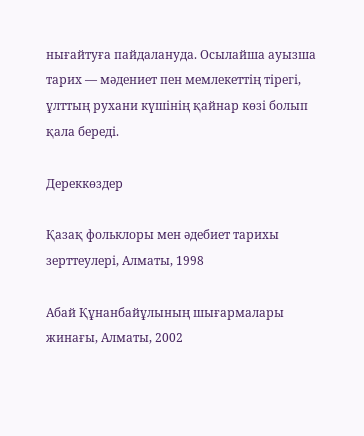нығайтуға пайдалануда. Осылайша ауызша тарих — мәдениет пен мемлекеттің тірегі, ұлттың рухани күшінің қайнар көзі болып қала береді.

Дереккөздер

Қазақ фольклоры мен әдебиет тарихы зерттеулері, Алматы, 1998

Абай Құнанбайұлының шығармалары жинағы, Алматы, 2002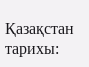Қазақстан тарихы: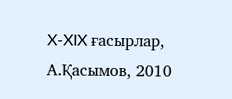X-XIX ғасырлар, А.Қасымов, 2010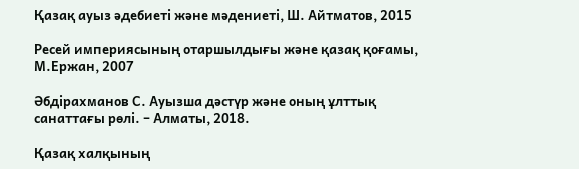Қазақ ауыз әдебиеті және мәдениеті, Ш. Айтматов, 2015

Ресей империясының отаршылдығы және қазақ қоғамы, М.Ержан, 2007

Әбдірахманов С. Ауызша дәстүр және оның ұлттық санаттағы рөлі. – Алматы, 2018.

Қазақ халқының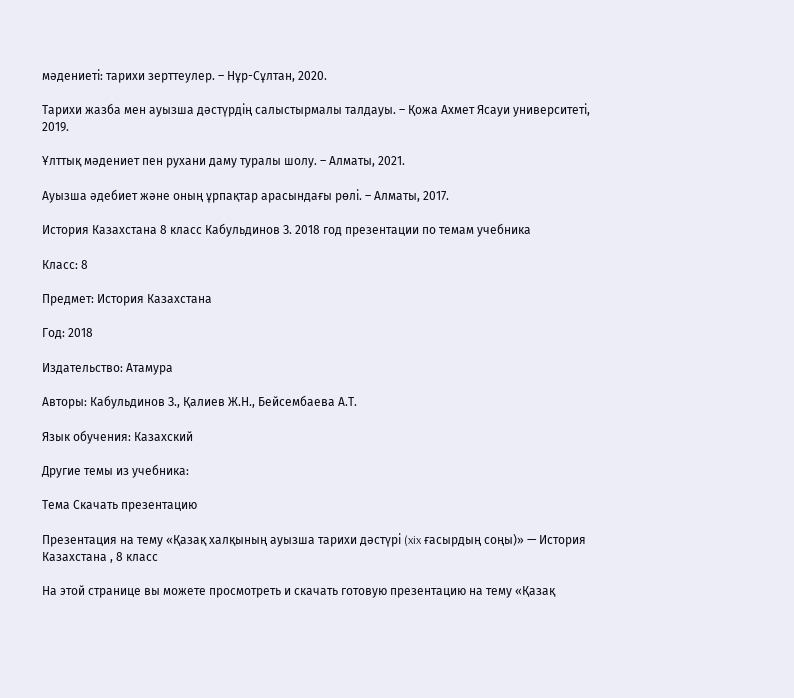мәдениеті: тарихи зерттеулер. – Нұр-Сұлтан, 2020.

Тарихи жазба мен ауызша дәстүрдің салыстырмалы талдауы. – Қожа Ахмет Ясауи университеті, 2019.

Ұлттық мәдениет пен рухани даму туралы шолу. – Алматы, 2021.

Ауызша әдебиет және оның ұрпақтар арасындағы рөлі. – Алматы, 2017.

История Казахстана 8 класс Кабульдинов З. 2018 год презентации по темам учебника

Класс: 8

Предмет: История Казахстана

Год: 2018

Издательство: Атамура

Авторы: Кабульдинов З., Қалиев Ж.Н., Бейсембаева А.Т.

Язык обучения: Казахский

Другие темы из учебника:

Тема Скачать презентацию

Презентация на тему «Қазақ халқының ауызша тарихи дәстүрі (xix ғасырдың соңы)» — История Казахстана , 8 класс

На этой странице вы можете просмотреть и скачать готовую презентацию на тему «Қазақ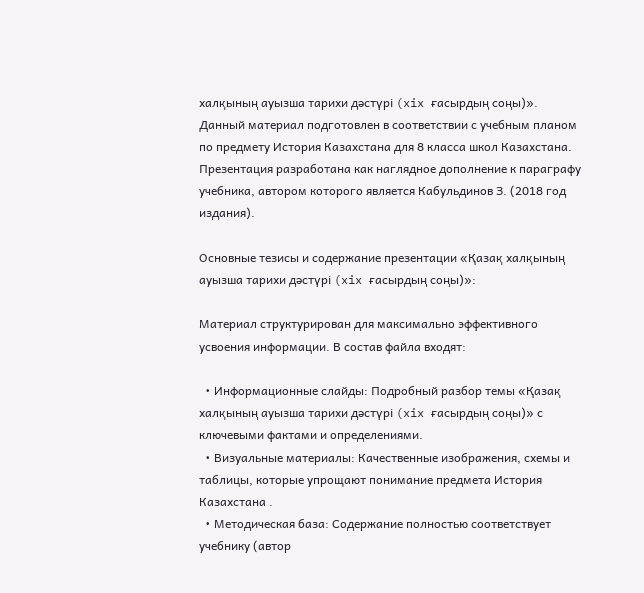халқының ауызша тарихи дәстүрі (xix ғасырдың соңы)». Данный материал подготовлен в соответствии с учебным планом по предмету История Казахстана для 8 класса школ Казахстана. Презентация разработана как наглядное дополнение к параграфу учебника, автором которого является Кабульдинов З. (2018 год издания).

Основные тезисы и содержание презентации «Қазақ халқының ауызша тарихи дәстүрі (xix ғасырдың соңы)»:

Материал структурирован для максимально эффективного усвоения информации. В состав файла входят:

  • Информационные слайды: Подробный разбор темы «Қазақ халқының ауызша тарихи дәстүрі (xix ғасырдың соңы)» с ключевыми фактами и определениями.
  • Визуальные материалы: Качественные изображения, схемы и таблицы, которые упрощают понимание предмета История Казахстана .
  • Методическая база: Содержание полностью соответствует учебнику (автор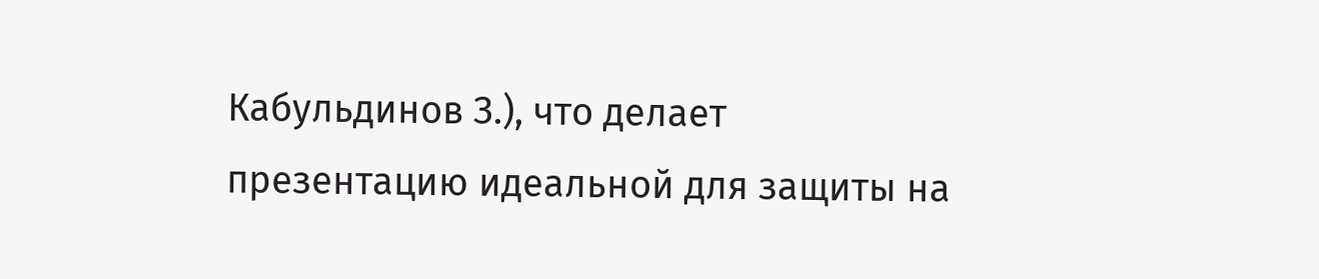Кабульдинов З.), что делает презентацию идеальной для защиты на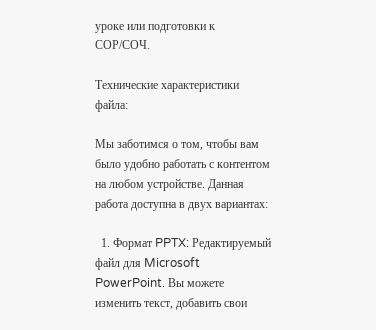уроке или подготовки к СОР/СОЧ.

Технические характеристики файла:

Мы заботимся о том, чтобы вам было удобно работать с контентом на любом устройстве. Данная работа доступна в двух вариантах:

  1. Формат PPTX: Редактируемый файл для Microsoft PowerPoint. Вы можете изменить текст, добавить свои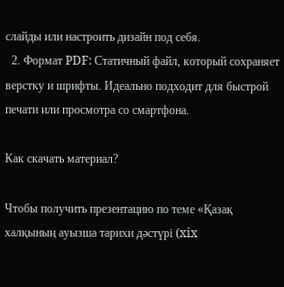слайды или настроить дизайн под себя.
  2. Формат PDF: Статичный файл, который сохраняет верстку и шрифты. Идеально подходит для быстрой печати или просмотра со смартфона.

Как скачать материал?

Чтобы получить презентацию по теме «Қазақ халқының ауызша тарихи дәстүрі (xix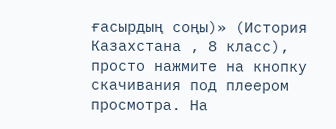ғасырдың соңы)» (История Казахстана , 8 класс), просто нажмите на кнопку скачивания под плеером просмотра. На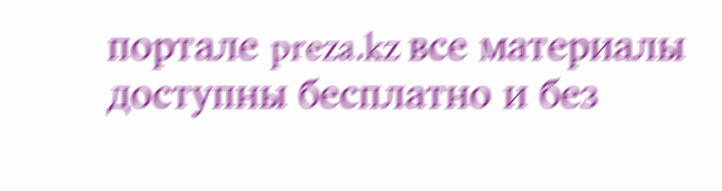портале preza.kz все материалы доступны бесплатно и без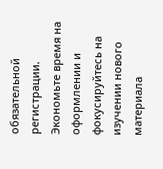обязательной регистрации. Экономьте время на оформлении и фокусируйтесь на изучении нового материала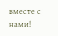вместе с нами!